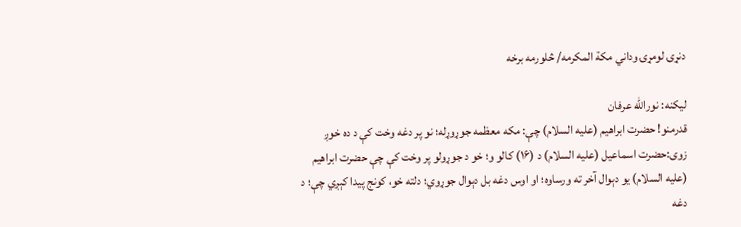دنړۍ لومړۍ وداني مکة المکرمه/ څلورمه برخه

لیکنه: نورالله عرفان
قدرمنو! حضرت ابراهیم (علیه السلام) چې: مکه معظمه جوړوړله؛ نو پر دغه وخت کې د ده خوږ زوی:حضرت اسماعیل (علیه السلام) د (۱۶) کالو و؛ خو د جوړولو پر وخت کې چې حضرت ابراهيم (علیه السلام) يو دېوال آخر ته ورساوه؛ او اوس دغه بل دېوال جوړوي؛ دلته خو، کونج پيدا کېږي چې؛ د دغه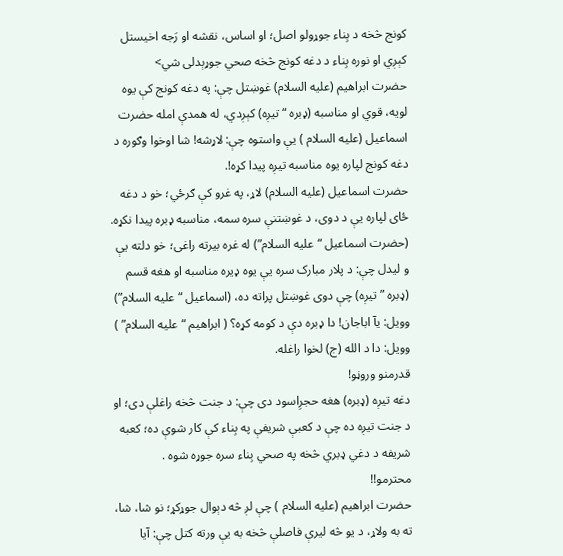کونج څخه د بِناء جوړولو اصل؛ او اساس، نقشه او رَجه اخیستل کېږي او نوره بِناء د دغه کونج څخه صحي جوړېدلى شي>
حضرت ابراهيم (علیه السلام) غوښتل چې: په دغه کونج کې يوه لويه، قوي او مناسبه (ډبره “تیږه) کېږدي، له همدې امله حضرت اسماعيل (علیه السلام ) یې واستوه چې: لاړشه! شا اوخوا وګوره د دغه کونج لپاره يوه مناسبه تیږه پيدا کړه!.
حضرت اسماعيل (علیه السلام) لاړ، په غرو کې ګرځي؛ خو د دغه ځاى لپاره يې د دوی، د غوښتنې سره سمه، مناسبه ډبره پيدا نکړه.
(حضرت اسماعیل “علیه السلام”) له غره بيرته راغى؛ خو دلته یې و ليدل چې: د پلار مبارک سره يې يوه ډيره مناسبه او هغه قسم (ډبره ” تیږه) چې دوى غوښتل پراته ده، (اسماعيل “علیه السلام”) وويل: یآ اباجان! دا ډبره دې د کومه کړه؟ ( ابراهيم “علیه السلام” ) وويل: دا د الله (ج) لخوا راغله.
قدرمنو وروڼو!
دغه تیږه (ډبره) هغه حجرِاسود دى چې: د جنت څخه راغلې دى؛ او د جنت تیږه ده چې د کعبې شريفې په بِناء کې کار شوې ده؛ کعبه شريفه د دغي ډبري څخه په صحي بِناء سره جوړه شوه .
محترمو!!
حضرت ابراهيم (علیه السلام ) چې لږ څه دېوال جوړکړ؛ نو شا، شا، ته به ولاړ، د يو څه ليرې فاصلې څخه به يې ورته کتل چې: آيا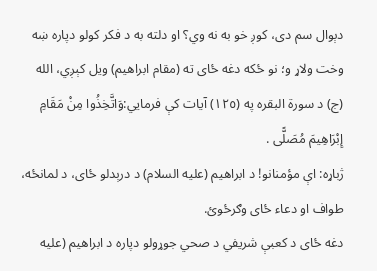دېوال سم دى، کوږ خو به نه وي؟ او دلته به د فکر کولو دپاره ښه وخت ولاړ و؛ نو ځکه دغه ځاى ته (مقام ابراهيم) ويل کېږي، الله (ج) د سورة البقره په (١٢٥) آيات کې فرمايي:وَاتَّخِذُوا مِنْ مَقَامِ إِبْرَاهِيمَ مُصَلًّى .
ژباړه: اې مؤمنانو! د ابراهيم (علیه السلام) د درېدلو ځاى، د لمانځه، طواف او دعاء ځاى وګرځوئ.
دغه ځاى د کعبې شريفي د صحي جوړولو دپاره د ابراهيم (علیه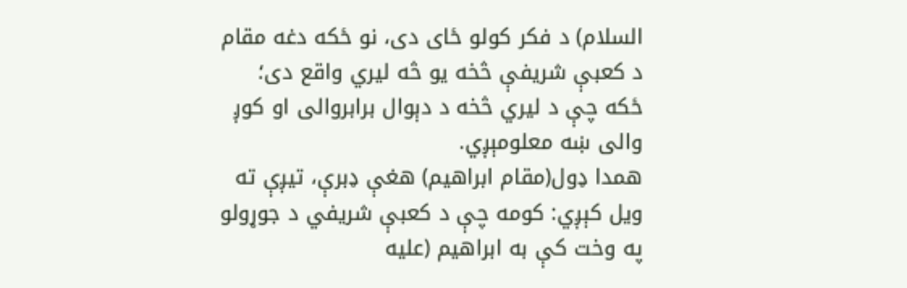السلام) د فکر کولو ځاى دى، نو ځکه دغه مقام د کعبې شريفې څخه يو څه ليري واقع دى؛ ځکه چې د ليري څخه د دېوال برابروالی او کوږ والى ښه معلومېږي.
همدا ډول(مقام ابراهيم) هغې ډبرې، تیږې ته ويل کېږي: كومه چې د کعبې شريفي د جوړولو په وخت کې به ابراهيم (علیه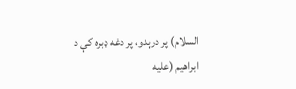السلام) پر درېدو، پر دغه ډبره کې د ابراهيم (علیه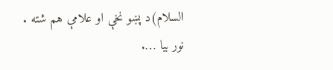السلام)د پښو نخې او علامې هم شته .
نور بیا ….